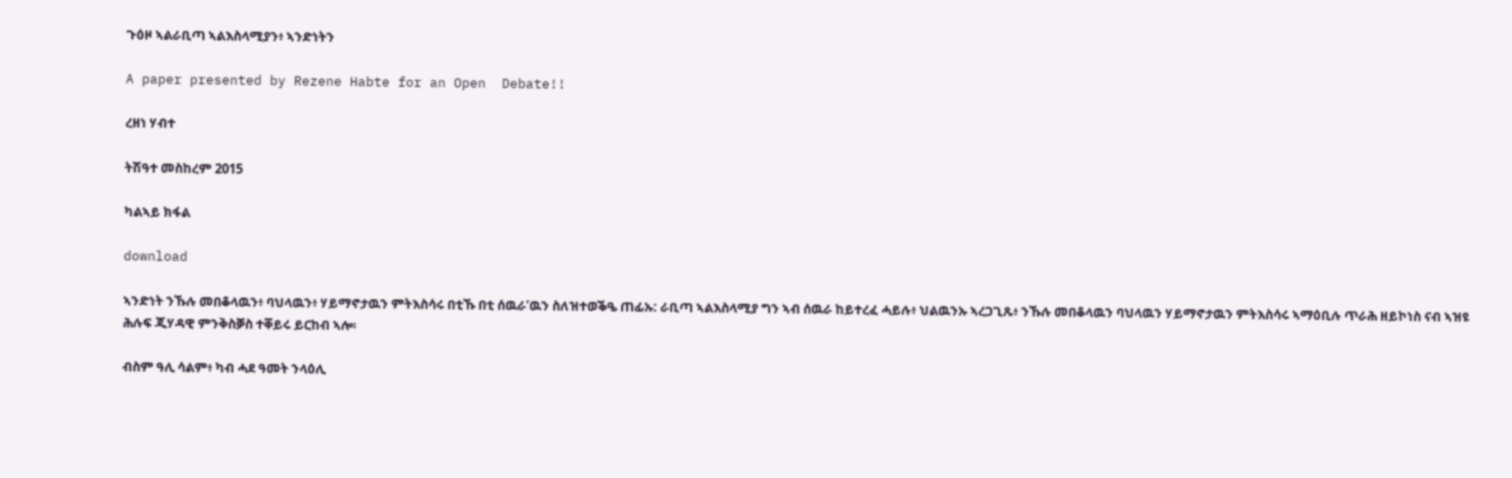ጉዕዞ ኣልራቢጣ ኣልእስላሚያን፥ ኣንድነትን

A paper presented by Rezene Habte for an Open  Debate!!

ረዘነ ሃብተ

ትሽዓተ መስከረም 2015

ካልኣይ ክፋል

download

ኣንድነት ንኹሉ መበቆላዉን፥ ባህላዉን፥ ሃይማኖታዉን ምትእስሳሩ በቲኹ በቲ ሰዉራ’ዉን ስለዝተወቕዔ ጠፊኡ: ራቢጣ ኣልእስላሚያ ግን ኣብ ሰዉራ ከይተረፈ ሓይሉ፥ ህልዉንኡ ኣረጋጊጹ፥ ንኹሉ መበቆላዉን ባህላዉን ሃይማኖታዉን ምትእስሳሩ ኣማዕቢሉ ጥራሕ ዘይኮነስ ናብ ኣዝዩ ሕሉፍ ጂሃዳዊ ምንቅስቓስ ተቐይሩ ይርከብ ኣሎ፡

ብስም ዓሊ ሳልም፥ ካብ ሓደ ዓመት ንላዕሊ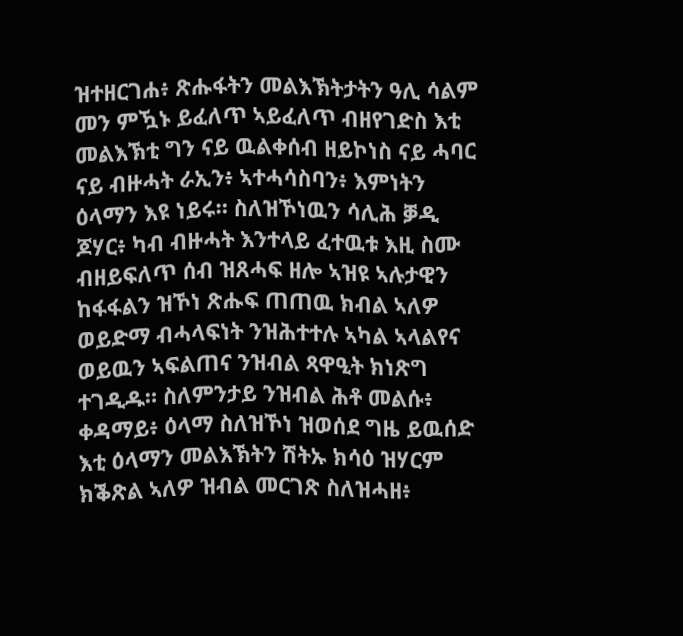ዝተዘርገሐ፥ ጽሑፋትን መልእኽትታትን ዓሊ ሳልም መን ምዃኑ ይፈለጥ ኣይፈለጥ ብዘየገድስ እቲ መልእኽቲ ግን ናይ ዉልቀሰብ ዘይኮነስ ናይ ሓባር ናይ ብዙሓት ራኢን፥ ኣተሓሳስባን፥ እምነትን ዕላማን እዩ ነይሩ። ስለዝኾነዉን ሳሊሕ ቓዲ ጆሃር፥ ካብ ብዙሓት እንተላይ ፈተዉቱ እዚ ስሙ ብዘይፍለጥ ሰብ ዝጸሓፍ ዘሎ ኣዝዩ ኣሉታዊን ከፋፋልን ዝኾነ ጽሑፍ ጠጠዉ ክብል ኣለዎ ወይድማ ብሓላፍነት ንዝሕተተሉ ኣካል ኣላልየና ወይዉን ኣፍልጠና ንዝብል ጻዋዒት ክነጽግ ተገዲዱ። ስለምንታይ ንዝብል ሕቶ መልሱ፥ ቀዳማይ፥ ዕላማ ስለዝኾነ ዝወሰደ ግዜ ይዉሰድ እቲ ዕላማን መልእኽትን ሽትኡ ክሳዕ ዝሃርም ክቕጽል ኣለዎ ዝብል መርገጽ ስለዝሓዘ፥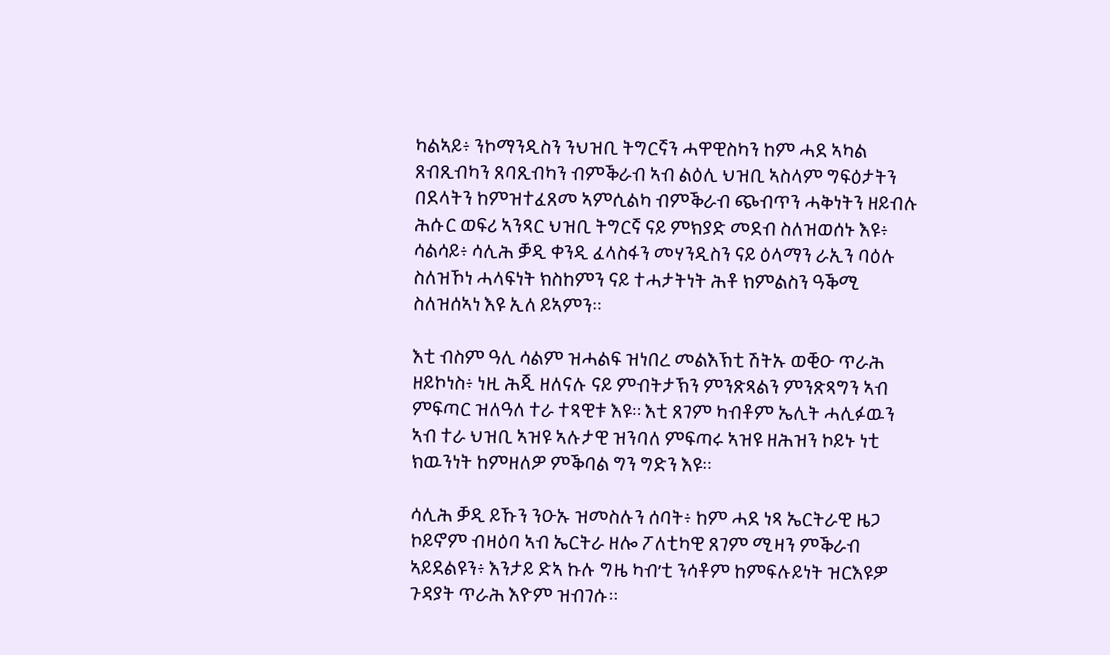ካልኣይ፥ ንኮማንዲስን ንህዝቢ ትግርኛን ሓዋዊስካን ከም ሓደ ኣካል ጸብጺብካን ጸባጺብካን ብምቕራብ ኣብ ልዕሊ ህዝቢ ኣስላም ግፍዕታትን በደላትን ከምዝተፈጸመ ኣምሲልካ ብምቕራብ ጭብጥን ሓቅነትን ዘይብሉ ሕሱር ወፍሪ ኣንጻር ህዝቢ ትግርኛ ናይ ምክያድ መደብ ስለዝወሰኑ እዩ፥ ሳልሳይ፥ ሳሊሕ ቓዲ ቀንዲ ፈላስፋን መሃንዲስን ናይ ዕላማን ራኢን ባዕሉ ስለዝኾነ ሓላፍነት ክስከምን ናይ ተሓታትነት ሕቶ ክምልስን ዓቕሚ ስለዝሰኣነ እዩ ኢለ ይኣምን።

እቲ ብስም ዓሊ ሳልም ዝሓልፍ ዝነበረ መልእኽቲ ሽትኡ ወቒዑ ጥራሕ ዘይኮነስ፥ ነዚ ሕጂ ዘለናሉ ናይ ምብትታኽን ምንጽጻልን ምንጽጻግን ኣብ ምፍጣር ዝለዓለ ተራ ተጻዊቱ እዩ። እቲ ጸገም ካብቶም ኤሊት ሓሊፉዉን ኣብ ተራ ህዝቢ ኣዝዩ ኣሉታዊ ዝንባለ ምፍጣሩ ኣዝዩ ዘሕዝን ኮይኑ ነቲ ክዉንነት ከምዘለዎ ምቕባል ግን ግድን እዩ።

ሳሊሕ ቓዲ ይኹን ንዑኡ ዝመስሉን ሰባት፥ ከም ሓደ ነጻ ኤርትራዊ ዜጋ ኮይኖም ብዛዕባ ኣብ ኤርትራ ዘሎ ፖለቲካዊ ጸገም ሚዛን ምቕራብ ኣይደልዩን፥ እንታይ ድኣ ኩሉ ግዜ ካብ’ቲ ንሳቶም ከምፍሉይነት ዝርእዩዎ ጉዳያት ጥራሕ እዮም ዝብገሱ።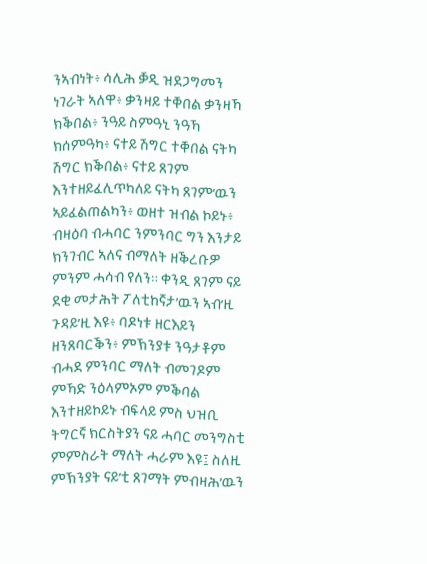ንኣብነት፥ ሳሊሕ ቓዲ ዝደጋግመን ነገራት ኣለዋ፥ ቃንዛይ ተቐበል ቃንዛኻ ክቕበል፥ ንዓይ ስምዓኒ ንዓኻ ክሰምዓካ፥ ናተይ ሽግር ተቐበል ናትካ ሽግር ክቕበል፥ ናተይ ጸገም እንተዘይፈሊጥካለይ ናትካ ጸገም’ዉን ኣይፈልጠልካን፥ ወዘተ ዝብል ኮይኑ፥ ብዛዕባ ብሓባር ንምንባር ግን እንታይ ክንገብር ኣለና ብማለት ዘቕረቡዎ ምንም ሓሳብ የለን። ቀንዲ ጸገም ናይ ደቂ መታሕት ፖለቲከኛታ’ዉን ኣብ’ዚ ጉዳይ’ዚ እዩ፥ ባዶነቱ ዘርእይን ዘንጸባርቕን፥ ምኽንያቱ ንዓታቶም ብሓደ ምንባር ማለት ብመገዶም ምኻድ ንዕላምኦም ምቕባል እንተዘይኮይኑ ብፍላይ ምስ ህዝቢ ትግርኛ ክርስትያን ናይ ሓባር መንግስቲ ምምስራት ማለት ሓራም እዩ፤ ስለዚ ምኽንያት ናይ’ቲ ጸገማት ምብዛሕ’ዉን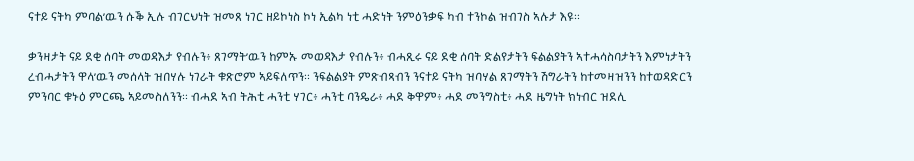ናተይ ናትካ ምባል’ዉን ሱቕ ኢሉ ብገርህነት ዝመጸ ነገር ዘይኮነስ ኮነ ኢልካ ነቲ ሓድነት ንምዕንቃፍ ካብ ተንኮል ዝብገስ ኣሉታ እዩ።

ቃንዛታት ናይ ደቂ ሰባት መወዳእታ የብሉን፥ ጸገማት’ዉን ከምኡ መወዳእታ የብሉን፥ ብሓጺሩ ናይ ደቂ ሰባት ድልየታትን ፍልልያትን ኣተሓሳስባታትን እምነታትን ረብሓታትን ዋላ’ዉን መሰላት ዝበሃሉ ነገራት ቁጽሮም ኣይፍለጥን። ንፍልልያት ምጽብጻብን ንናተይ ናትካ ዝባሃል ጸገማትን ሽግራትን ከተመዛዝንን ከተወዳድርን ምንባር ቁኑዕ ምርጫ ኣይመስለንን። ብሓደ ኣብ ትሕቲ ሓንቲ ሃገር፥ ሓንቲ ባንዴራ፥ ሓደ ቅዋም፥ ሓደ መንግስቲ፥ ሓደ ዜግነት ክነብር ዝደሊ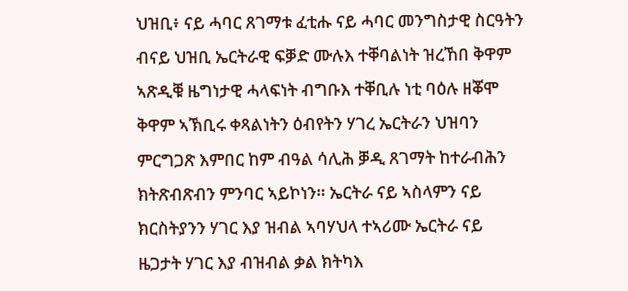ህዝቢ፥ ናይ ሓባር ጸገማቱ ፈቲሑ ናይ ሓባር መንግስታዊ ስርዓትን ብናይ ህዝቢ ኤርትራዊ ፍቓድ ሙሉእ ተቐባልነት ዝረኸበ ቅዋም ኣጽዲቑ ዜግነታዊ ሓላፍነት ብግቡእ ተቐቢሉ ነቲ ባዕሉ ዘቖሞ ቅዋም ኣኽቢሩ ቀጻልነትን ዕብየትን ሃገረ ኤርትራን ህዝባን ምርግጋጽ እምበር ከም ብዓል ሳሊሕ ቓዲ ጸገማት ከተራብሕን ክትጽብጽብን ምንባር ኣይኮነን። ኤርትራ ናይ ኣስላምን ናይ ክርስትያንን ሃገር እያ ዝብል ኣባሃህላ ተኣሪሙ ኤርትራ ናይ ዜጋታት ሃገር እያ ብዝብል ቃል ክትካእ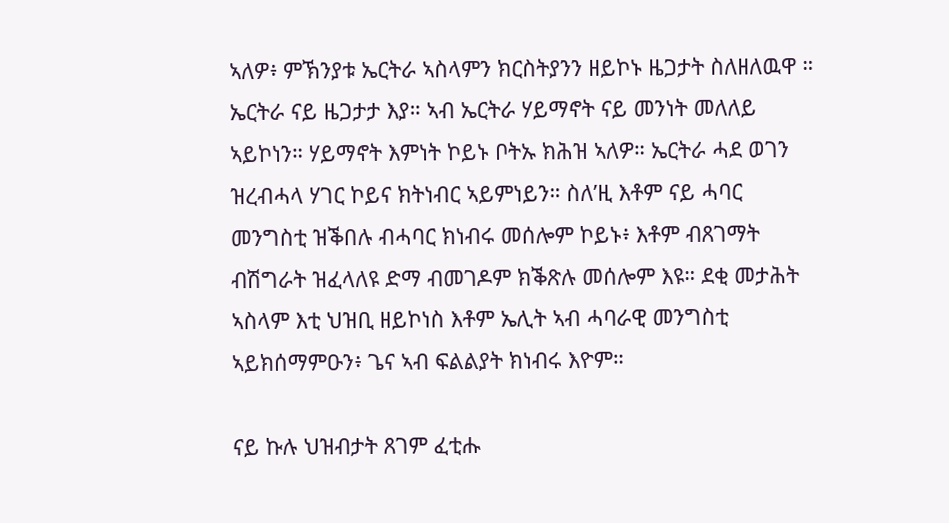ኣለዎ፥ ምኽንያቱ ኤርትራ ኣስላምን ክርስትያንን ዘይኮኑ ዜጋታት ስለዘለዉዋ ። ኤርትራ ናይ ዜጋታታ እያ። ኣብ ኤርትራ ሃይማኖት ናይ መንነት መለለይ ኣይኮነን። ሃይማኖት እምነት ኮይኑ ቦትኡ ክሕዝ ኣለዎ። ኤርትራ ሓደ ወገን ዝረብሓላ ሃገር ኮይና ክትነብር ኣይምነይን። ስለ’ዚ እቶም ናይ ሓባር መንግስቲ ዝቕበሉ ብሓባር ክነብሩ መሰሎም ኮይኑ፥ እቶም ብጸገማት ብሽግራት ዝፈላለዩ ድማ ብመገዶም ክቕጽሉ መሰሎም እዩ። ደቂ መታሕት ኣስላም እቲ ህዝቢ ዘይኮነስ እቶም ኤሊት ኣብ ሓባራዊ መንግስቲ ኣይክሰማምዑን፥ ጌና ኣብ ፍልልያት ክነብሩ እዮም።

ናይ ኩሉ ህዝብታት ጸገም ፈቲሑ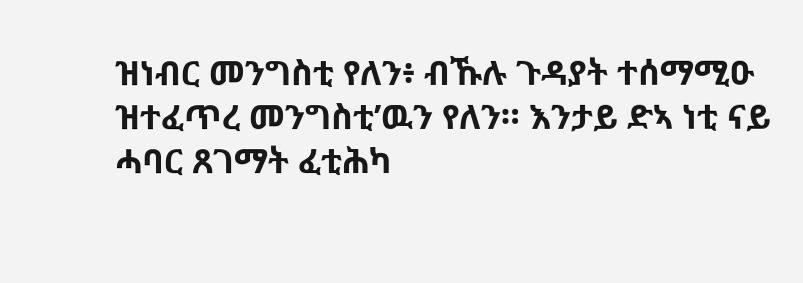ዝነብር መንግስቲ የለን፥ ብኹሉ ጉዳያት ተሰማሚዑ ዝተፈጥረ መንግስቲ’ዉን የለን። እንታይ ድኣ ነቲ ናይ ሓባር ጸገማት ፈቲሕካ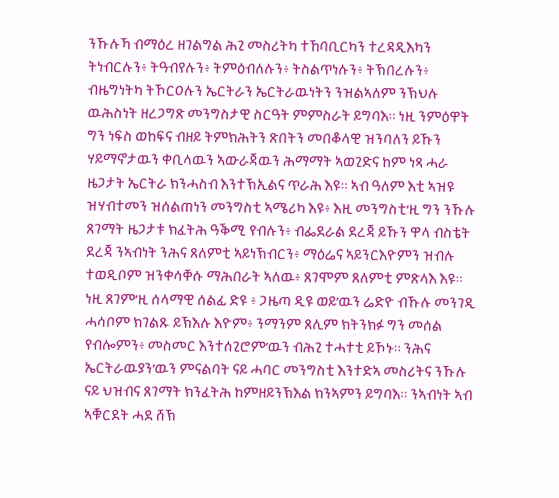ንኹሉኻ ብማዕረ ዘገልግል ሕጊ መስሪትካ ተኸባቢርካን ተረዳዲእካን ትነብርሉን፥ ትዓብየሉን፥ ትምዕብለሉን፥ ትስልጥነሉን፥ ትኽበረሉን፥ ብዜግነትካ ትኾርዐሉን ኤርትራን ኤርትራዉነትን ንዝልኣለም ንኽህሉ ዉሕስነት ዘረጋግጽ መንግስታዊ ስርዓት ምምስራት ይግባእ። ነዚ ንምዕዋት ግን ነፍስ ወከፍና ብዘይ ትምክሕትን ጽበትን መበቆላዊ ዝንባለን ይኹን ሃይማኖታዉን ቀቢላዉን ኣውራጃዉን ሕማማት ኣወጊድና ከም ነጻ ሓራ ዜጋታት ኤርትራ ክንሓስብ እንተኽኢልና ጥራሕ እዩ። ኣብ ዓለም እቲ ኣዝዩ ዝሃብተመን ዝሰልጠነን መንግስቲ ኣሜሪካ እዩ፥ እዚ መንግስቲ’ዚ ግን ንኹሉ ጸገማት ዜጋታቱ ክፈትሕ ዓቕሚ የብሉን፥ ብፌደራል ደረጃ ይኹን ዋላ ብስቴት ደረጃ ንኣብነት ንሕና ጸለምቲ ኣይነኽብርን፥ ማዕሬና ኣይንርእዮምን ዝብሉ ተወዲቦም ዝንቀሳቐሱ ማሕበራት ኣለዉ፥ ጸገሞም ጸለምቲ ምጽላእ እዩ። ነዚ ጸገም’ዚ ሰላማዊ ሰልፊ ድዩ ፥ ጋዜጣ ዲዩ ወይ’ዉን ሬድዮ ብኹሉ መንገዲ ሓሳቦም ክገልጹ ይኽእሉ እዮም፥ ንማንም ጸሊም ክትንክፉ ግን መሰል የብሎምን፥ መስመር እንተሰጊሮም’ዉን ብሕጊ ተሓተቲ ይኾኑ። ንሕና ኤርትራዉያን’ዉን ምናልባት ናይ ሓባር መንግስቲ እንተድኣ መስሪትና ንኹሉ ናይ ህዝብና ጸገማት ክንፈትሕ ከምዘይንኽእል ክንኣምን ይግባእ። ንኣብነት ኣብ ኣቑርደት ሓደ ሸኽ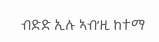ብድድ ኢሉ ኣብ’ዚ ከተማ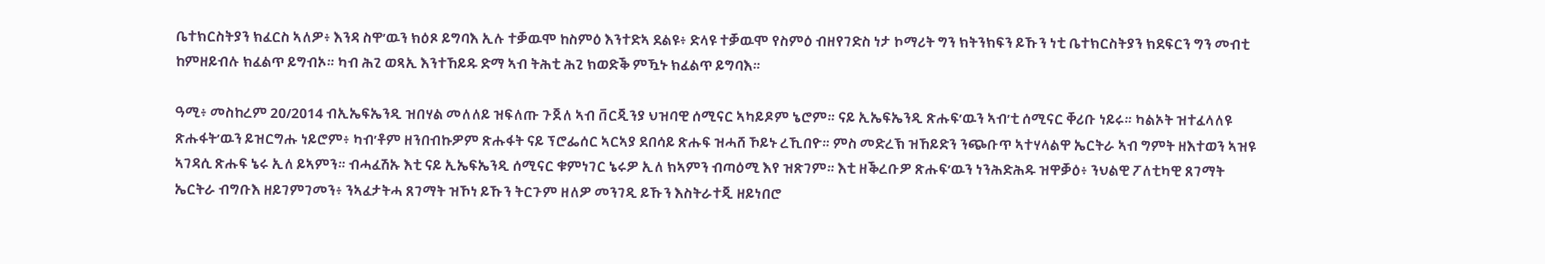ቤተክርስትያን ክፈርስ ኣለዎ፥ እንዳ ስዋ’ዉን ክዕጾ ይግባእ ኢሉ ተቓዉሞ ከስምዕ እንተድኣ ደልዩ፥ ድላዩ ተቓዉሞ የስምዕ ብዘየገድስ ነታ ኮማሪት ግን ክትንክፍን ይኹን ነቲ ቤተክርስትያን ክደፍርን ግን መብቲ ከምዘይብሉ ክፈልጥ ይግብኦ። ካብ ሕጊ ወጻኢ እንተኸይዱ ድማ ኣብ ትሕቲ ሕጊ ክወድቕ ምዃኑ ክፈልጥ ይግባእ።

ዓሚ፥ መስከረም 20/2014 ብኢኤፍኤንዲ ዝበሃል መለለይ ዝፍለጡ ጉጀለ ኣብ ቨርጂንያ ህዝባዊ ሰሚናር ኣካይዶም ኔሮም። ናይ ኢኤፍኤንዲ ጽሑፍ’ዉን ኣብ’ቲ ሰሚናር ቐሪቡ ነይሩ። ካልኦት ዝተፈላለዩ ጽሑፋት’ዉን ይዝርግሑ ነይሮም፥ ካብ’ቶም ዘንበብኩዎም ጽሑፋት ናይ ፕሮፌሰር ኣርኣያ ደበሳይ ጽሑፍ ዝሓሸ ኾይኑ ረኺበዮ። ምስ መድረኽ ዝኸይድን ንጭቡጥ ኣተሃላልዋ ኤርትራ ኣብ ግምት ዘእተወን ኣዝዩ ኣገዳሲ ጽሑፍ ኔሩ ኢለ ይኣምን። ብሓፈሽኡ እቲ ናይ ኢኤፍኤንዲ ሰሚናር ቁምነገር ኔሩዎ ኢለ ክኣምን ብጣዕሚ እየ ዝጽገም። እቲ ዘቕረቡዎ ጽሑፍ’ዉን ነንሕድሕዱ ዝዋቓዕ፥ ንህልዊ ፖለቲካዊ ጸገማት ኤርትራ ብግቡእ ዘይገምገመን፥ ንኣፈታትሓ ጸገማት ዝኾነ ይኹን ትርጉም ዘለዎ መንገዲ ይኹን እስትራተጂ ዘይነበሮ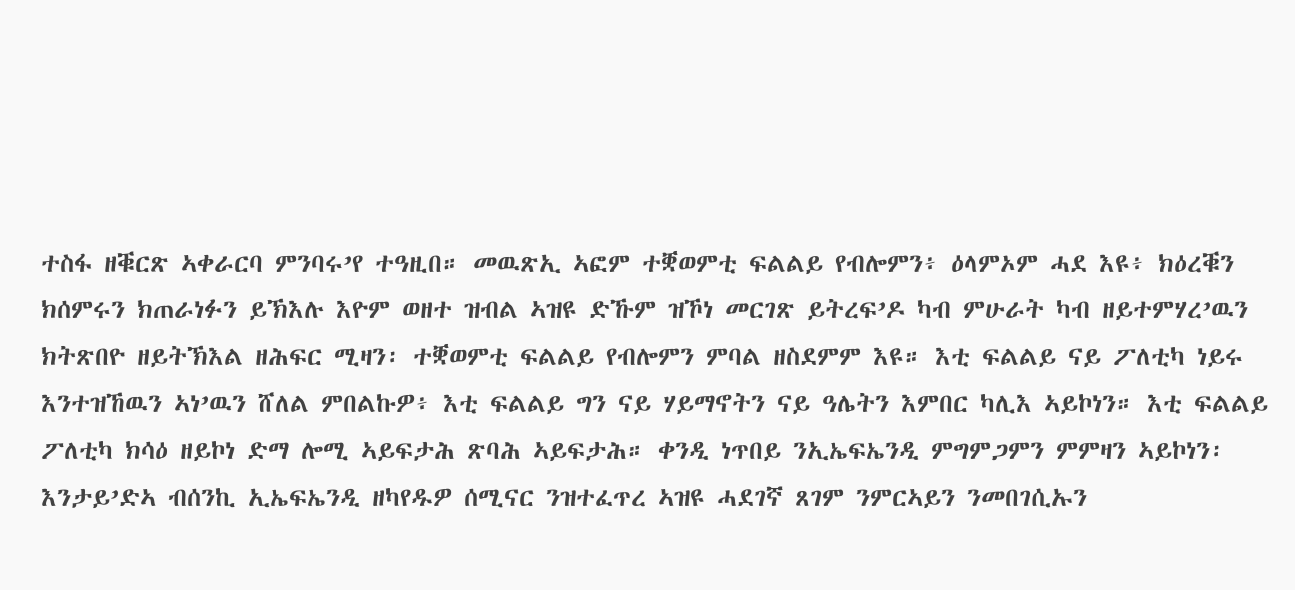ተስፋ ዘቑርጽ ኣቀራርባ ምንባሩ’የ ተዓዚበ። መዉጽኢ ኣፎም ተቛወምቲ ፍልልይ የብሎምን፥ ዕላምኦም ሓደ እዩ፥ ክዕረቑን ክሰምሩን ክጠራነፉን ይኽእሉ እዮም ወዘተ ዝብል ኣዝዩ ድኹም ዝኾነ መርገጽ ይትረፍ’ዶ ካብ ምሁራት ካብ ዘይተምሃረ’ዉን ክትጽበዮ ዘይትኽእል ዘሕፍር ሚዛን፡ ተቛወምቲ ፍልልይ የብሎምን ምባል ዘስደምም እዩ። እቲ ፍልልይ ናይ ፖለቲካ ነይሩ እንተዝኸዉን ኣነ’ዉን ሸለል ምበልኩዎ፥ እቲ ፍልልይ ግን ናይ ሃይማኖትን ናይ ዓሌትን እምበር ካሊእ ኣይኮነን። እቲ ፍልልይ ፖለቲካ ክሳዕ ዘይኮነ ድማ ሎሚ ኣይፍታሕ ጽባሕ ኣይፍታሕ። ቀንዲ ነጥበይ ንኢኤፍኤንዲ ምግምጋምን ምምዛን ኣይኮነን፡ እንታይ’ድኣ ብሰንኪ ኢኤፍኤንዲ ዘካየዱዎ ሰሚናር ንዝተፈጥረ ኣዝዩ ሓደገኛ ጸገም ንምርኣይን ንመበገሲኡን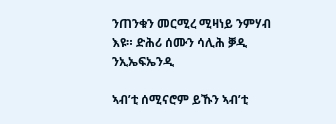ንጠንቁን መርሚረ ሚዛነይ ንምሃብ እዩ። ድሕሪ ሰሙን ሳሊሕ ቓዲ ንኢኤፍኤንዲ

ኣብ’ቲ ሰሚናሮም ይኹን ኣብ’ቲ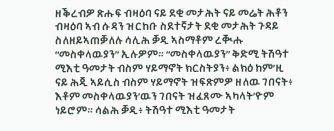ዘቕረብዎ ጽሑፍ ብዛዕባ ናይ ደቂ መታሕት ናይ መሬት ሕቶን ብዛዕባ ኣብ ሱዳን ዝርከቡ ስደተኛታት ደቂ መታሕት ጉዳይ ስለዘይኣጠቓለሉ ሳሊሕ ቓዲ ኣስማቶም ረቚሑ “መስቀላዉያን” ኢሉዎም። “መስቀላዉያን” ቅድሚ ትሽዓተ ሚእቲ ዓመታት ብስም ሃይማኖት ክርስትያን፥ ልክዕ ከም’ዚ ናይ ሕጂ ኣይሲስ ብስም ሃይማኖት ዝፍጽምዎ ዘለዉ ገበናት፥ እቶም መስቀላዉያን’ዉን ገበናት ዝፈጸሙ ኣካላት’ዮም ነይሮም። ሳልሕ ቓዲ፥ ትሽዓተ ሚእቲ ዓመታት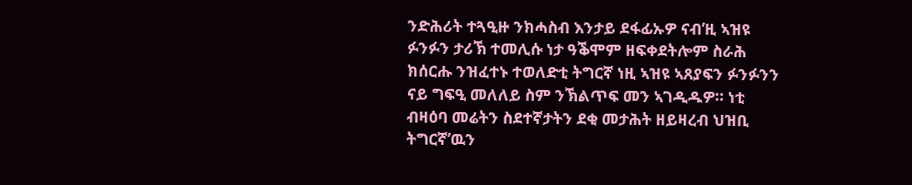ንድሕሪት ተጓዒዙ ንክሓስብ እንታይ ደፋፊኡዎ ናብ’ዚ ኣዝዩ ፉንፉን ታሪኽ ተመሊሱ ነታ ዓቕሞም ዘፍቀደትሎም ስራሕ ክሰርሑ ንዝፈተኑ ተወለድቲ ትግርኛ ነዚ ኣዝዩ ኣጸያፍን ፉንፉንን ናይ ግፍዒ መለለይ ስም ንኽልጥፍ መን ኣገዲዱዎ። ነቲ ብዛዕባ መሬትን ስደተኛታትን ደቂ መታሕት ዘይዛረብ ህዝቢ ትግርኛ’ዉን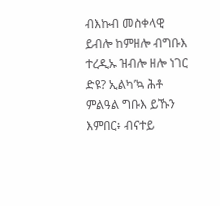ብእኩብ መስቀላዊ ይብሎ ከምዘሎ ብግቡእ ተረዲኡ ዝብሎ ዘሎ ነገር ድዩ? ኢልካ’ኳ ሕቶ ምልዓል ግቡእ ይኹን እምበር፥ ብናተይ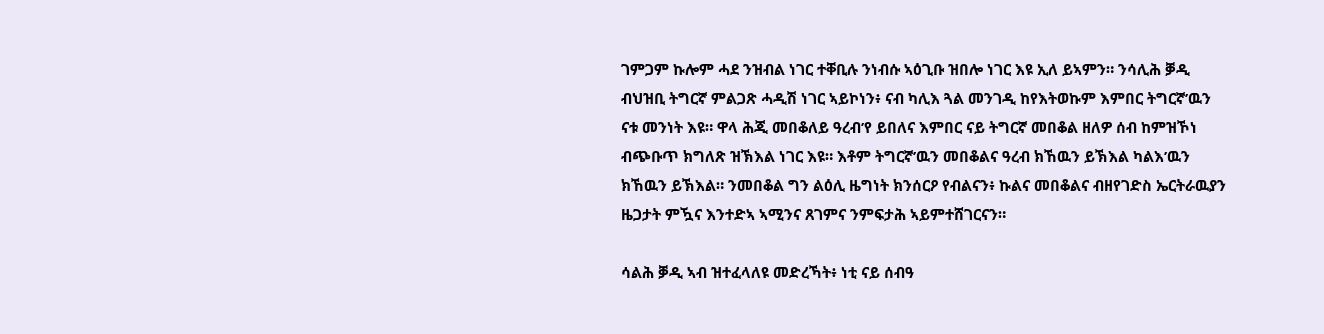ገምጋም ኩሎም ሓደ ንዝብል ነገር ተቐቢሉ ንነብሱ ኣዕጊቡ ዝበሎ ነገር እዩ ኢለ ይኣምን። ንሳሊሕ ቓዲ ብህዝቢ ትግርኛ ምልጋጽ ሓዲሽ ነገር ኣይኮነን፥ ናብ ካሊእ ጓል መንገዲ ከየእትወኩም እምበር ትግርኛ’ዉን ናቱ መንነት እዩ። ዋላ ሕጂ መበቆለይ ዓረብ’የ ይበለና እምበር ናይ ትግርኛ መበቆል ዘለዎ ሰብ ከምዝኾነ ብጭቡጥ ክግለጽ ዝኽእል ነገር እዩ። እቶም ትግርኛ’ዉን መበቆልና ዓረብ ክኸዉን ይኽእል ካልእ’ዉን ክኸዉን ይኽእል። ንመበቆል ግን ልዕሊ ዜግነት ክንሰርዖ የብልናን፥ ኩልና መበቆልና ብዘየገድስ ኤርትራዉያን ዜጋታት ምዃና እንተድኣ ኣሚንና ጸገምና ንምፍታሕ ኣይምተሸገርናን።

ሳልሕ ቓዲ ኣብ ዝተፈላለዩ መድረኻት፥ ነቲ ናይ ሰብዓ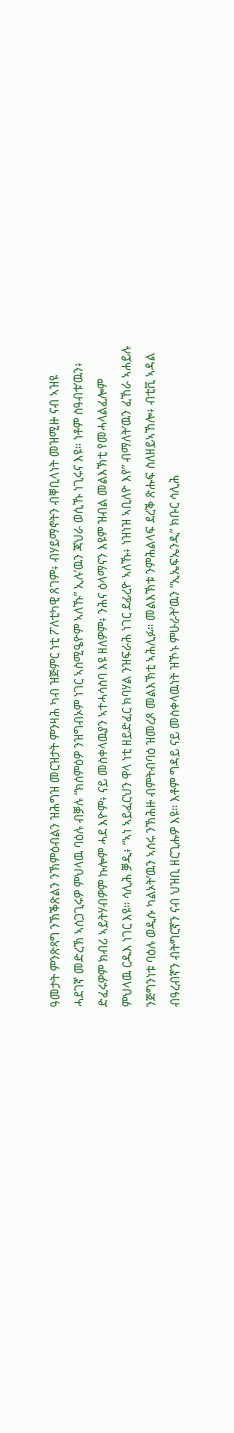ዓመታት ምንጽጻግ ንኽቕጽልን ንኽምዕብልን ዝሕግዝ መርዝታት ምንዛሕ ካብ ዝጅምር ነቲ ፖለቲካዊ ጸገም፥ ብሃይማኖትን ብቐቢላነት መዝሚዙ ናብ ኣዝዩ ሓደገኛ መድረኽ ኣሰጋጊሩዎ ምህላዉ ባዕሉ ብቓሉ “ክሰምዕዎ ንዝግብኦም ነገር ኣስሚዔዮም ኣለኹ” ኢሉ’ዉን ጃህራ ወሲኹ ነጊሩና እዩ። ነቶም ስዓብቱ’ዉን፥ ድፈሩዎም ክብሪ ኣይትሃብዎም ኩሎም ሓደ እዮም፥ ናይ መስቀላዉያን ኣተሓሳስባ እዩ ዘለዎም፥ ንሕና ዕላማናን እዩም ዝብል መልእኽቲ የመሓላልፈሎም ምህላዉ ርዱእ ነገር እዩ። ሳሊሕ ቓዲ፥ “ኣነ ኣይፈርህን ዋላ ነቲ ዘይድፈር ክባሃል ንዝፍራሕ ነገር ደፊረዮ ኣለኹ፥ ነዝነዝ ኣቢለዮ እየ” ብማለት’ዉን ፈኸራ ኣሐይሉ ንጅግንነቱ ባዕሉ ወዲሱ ካልኦት’ዉን ኣሰሩ ንኽሕዙ ብምትብባዕ ዝመረጾ መልእኽቲ ኣሕሊፉ። መልእኽቱ ንምሕልላፍ ደረቕ ጽሑፍ ስለዘይኣኸሎ፥ ብቲቪ ኣዳል ብዓረብኛን ብትግርኛን ናብ ህዝቢ ዘርጊሑዎ እዩ። እቶም ግዳይ ናይ መስቀላዉነት ዝኾኑ ምሁራት’ዉን “ኢኤፍኤንዲ” ክቡር ሳሊሕ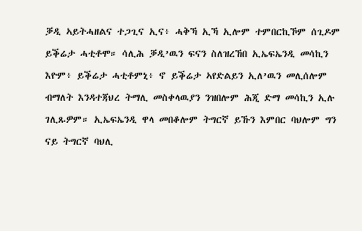ቓዲ ኣይትሓዘልና ተጋጊና ኢና፥ ሓቅኻ ኢኻ ኢሎም ተምበርኪኾም ሰጊዶም ይቕሬታ ሓቲቶሞ። ሳሊሕ ቓዲ’ዉን ፍናን ስለዝረኸበ ኢኤፍኤንዲ መሳኪን እዮም፥ ይቕሬታ ሓቲቶምኒ፥ ኖ ይቕሬታ ኣየድልይን ኢለ’ዉን መሊሰሎም ብማለት እንዳተጃህረ ትማሊ መስቀላዉያን ንዝበሎም ሕጂ ድማ መሳኪን ኢሉ ገሊጹዎም። ኢኤፍኤንዲ ዋላ መበቆሎም ትግርኛ ይኹን እምበር ባህሎም ግን ናይ ትግርኛ ባህሊ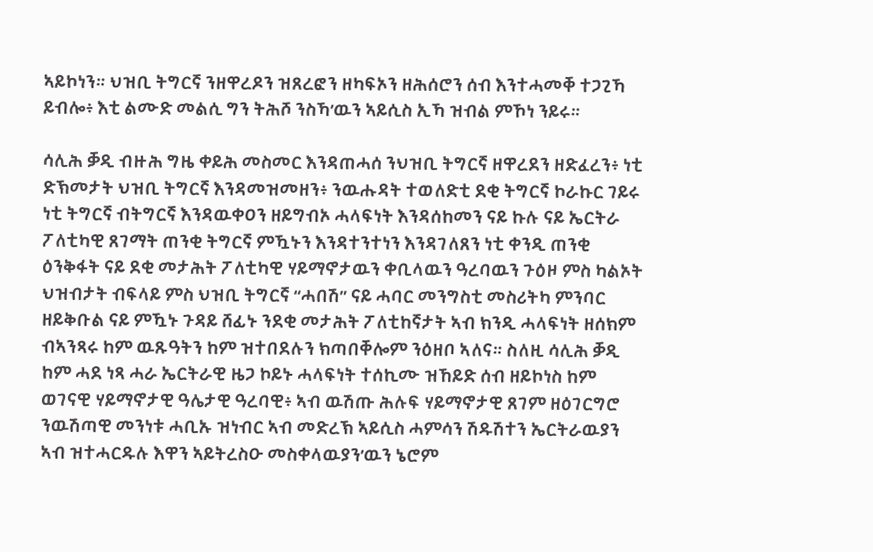ኣይኮነን። ህዝቢ ትግርኛ ንዘዋረዶን ዝጸረፎን ዘካፍኦን ዘሕሰሮን ሰብ እንተሓመቐ ተጋጊኻ ይብሎ፥ እቲ ልሙድ መልሲ ግን ትሕሾ ንስኻ’ዉን ኣይሲስ ኢኻ ዝብል ምኾነ ንይሩ።

ሳሊሕ ቓዲ ብዙሕ ግዜ ቀይሕ መስመር እንዳጠሓሰ ንህዝቢ ትግርኛ ዘዋረደን ዘድፈረን፥ ነቲ ድኽመታት ህዝቢ ትግርኛ እንዳመዝመዘን፥ ንዉሑዳት ተወለድቲ ደቂ ትግርኛ ኮራኩር ገይሩ ነቲ ትግርኛ ብትግርኛ እንዳዉቀዐን ዘይግብኦ ሓላፍነት እንዳሰከመን ናይ ኩሉ ናይ ኤርትራ ፖለቲካዊ ጸገማት ጠንቂ ትግርኛ ምዃኑን እንዳተንተነን እንዳገለጸን ነቲ ቀንዲ ጠንቂ ዕንቅፋት ናይ ደቂ መታሕት ፖለቲካዊ ሃይማኖታዉን ቀቢላዉን ዓረባዉን ጉዕዞ ምስ ካልኦት ህዝብታት ብፍላይ ምስ ህዝቢ ትግርኛ “ሓበሽ” ናይ ሓባር መንግስቲ መስሪትካ ምንባር ዘይቅቡል ናይ ምዃኑ ጉዳይ ሸፊኑ ንደቂ መታሕት ፖለቲከኛታት ኣብ ክንዲ ሓላፍነት ዘሰክም ብኣንጻሩ ከም ዉጹዓትን ከም ዝተበደሉን ክጣበቐሎም ንዕዘቦ ኣለና። ስለዚ ሳሊሕ ቓዲ ከም ሓደ ነጻ ሓራ ኤርትራዊ ዜጋ ኮይኑ ሓላፍነት ተሰኪሙ ዝኸይድ ሰብ ዘይኮነስ ከም ወገናዊ ሃይማኖታዊ ዓሌታዊ ዓረባዊ፥ ኣብ ዉሽጡ ሕሉፍ ሃይማኖታዊ ጸገም ዘዕገርግሮ ንዉሽጣዊ መንነቱ ሓቢኡ ዝነብር ኣብ መድረኽ ኣይሲስ ሓምሳን ሽዱሽተን ኤርትራዉያን ኣብ ዝተሓርዱሉ እዋን ኣይትረስዑ መስቀላዉያን’ዉን ኔሮም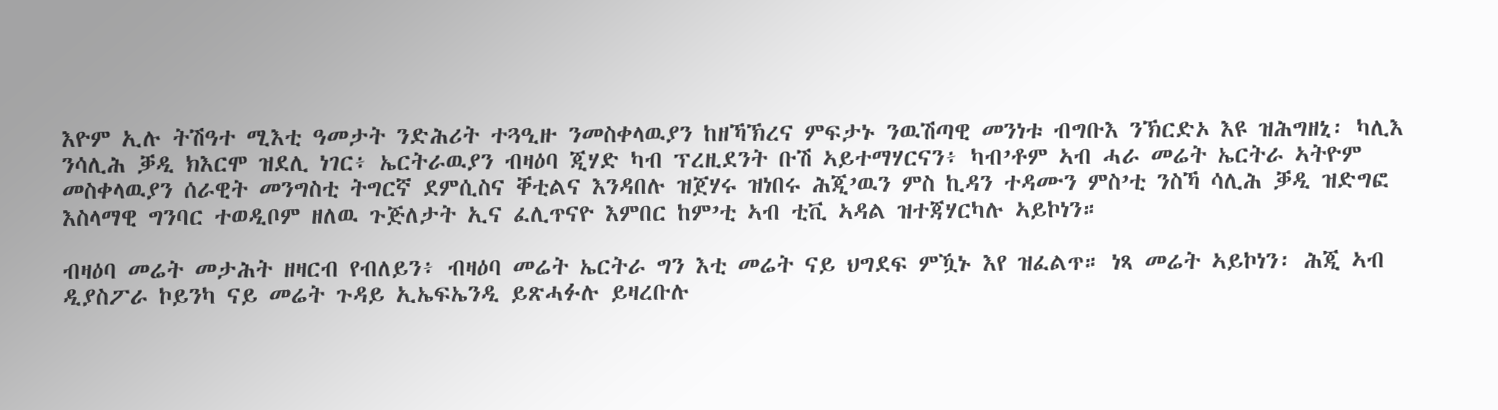እዮም ኢሉ ትሽዓተ ሚእቲ ዓመታት ንድሕሪት ተጓዒዙ ንመስቀላዉያን ከዘኻኽረና ምፍታኑ ንዉሽጣዊ መንነቱ ብግቡእ ንኽርድኦ እዩ ዝሕግዘኒ፡ ካሊእ ንሳሊሕ ቓዲ ክእርሞ ዝደሊ ነገር፥ ኤርትራዉያን ብዛዕባ ጂሃድ ካብ ፕረዚደንት ቡሽ ኣይተማሃርናን፥ ካብ’ቶም ኣብ ሓራ መሬት ኤርትራ ኣትዮም መስቀላዉያን ሰራዊት መንግስቲ ትግርኛ ደምሲስና ቐቲልና እንዳበሉ ዝጀሃሩ ዝነበሩ ሕጂ’ዉን ምስ ኪዳን ተዳሙን ምስ’ቲ ንስኻ ሳሊሕ ቓዲ ዝድግፎ እስላማዊ ግንባር ተወዲቦም ዘለዉ ጉጅለታት ኢና ፈሊጥናዮ እምበር ከም’ቲ ኣብ ቲቪ ኣዳል ዝተጃሃርካሉ ኣይኮነን።

ብዛዕባ መሬት መታሕት ዘዛርብ የብለይን፥ ብዛዕባ መሬት ኤርትራ ግን እቲ መሬት ናይ ህግደፍ ምዃኑ እየ ዝፈልጥ። ነጻ መሬት ኣይኮነን፡ ሕጂ ኣብ ዲያስፖራ ኮይንካ ናይ መሬት ጉዳይ ኢኤፍኤንዲ ይጽሓፉሉ ይዛረቡሉ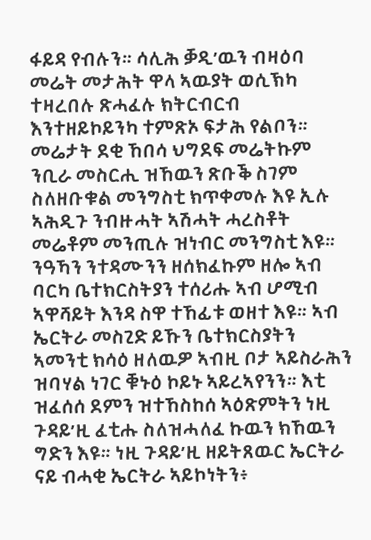ፋይዳ የብሉን። ሳሊሕ ቓዲ’ዉን ብዛዕባ መሬት መታሕት ዋላ ኣዉያት ወሲኽካ ተዛረበሉ ጽሓፈሉ ክትርብርብ እንተዘይኮይንካ ተምጽኦ ፍታሕ የልቦን። መሬታት ደቂ ኸበሳ ህግደፍ መሬትኩም ንቢራ መስርሒ ዝኸዉን ጽቡቕ ስገም ስለዘቡቁል መንግስቲ ክጥቀመሉ እዩ ኢሉ ኣሕዲጉ ንብዙሓት ኣሽሓት ሓረስቶት መሬቶም መንጢሉ ዝነብር መንግስቲ እዩ። ንዓኻን ንተዳሙንን ዘሰክፈኩም ዘሎ ኣብ ባርካ ቤተክርስትያን ተሰሪሑ ኣብ ሆሚብ ኣዋሻይት እንዳ ስዋ ተኸፊቱ ወዘተ እዩ። ኣብ ኤርትራ መስጊድ ይኹን ቤተክርስያትን ኣመንቲ ክሳዕ ዘለዉዎ ኣብዚ ቦታ ኣይስራሕን ዝባሃል ነገር ቑኑዕ ኮይኑ ኣይረኣየንን። እቲ ዝፈሰሰ ደምን ዝተኸስከሰ ኣዕጽምትን ነዚ ጉዳይ’ዚ ፈቲሑ ስለዝሓለፈ ኩዉን ክኸዉን ግድን እዩ። ነዚ ጉዳይ’ዚ ዘይትጸዉር ኤርትራ ናይ ብሓቂ ኤርትራ ኣይኮነትን፥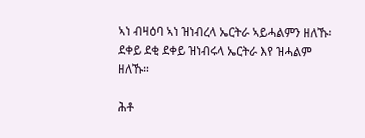ኣነ ብዛዕባ ኣነ ዝነብረላ ኤርትራ ኣይሓልምን ዘለኹ፡ ደቀይ ደቂ ደቀይ ዝነብሩላ ኤርትራ እየ ዝሓልም ዘለኹ።

ሕቶ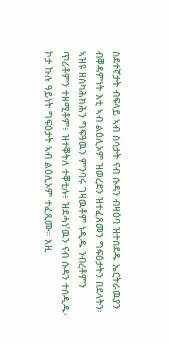ስደተኛታት ብፍላይ ኣብ ስሳታት ናብ ሱዳን ብዛዕባ ዝተሰደዱ ኤርትራዉያን ብቐዳምነት እቲ ኣብ ልዕሊኦም ዝወረደን ዝተፈጸመን ግፍዕታትን በደላትን፡ ኣዝዩ ዘስካሕክሕን ግፍዓዉን ምንባሩ ገዛዉቶም ነዲዱ ንብረቶምን ጥሪቶምን ተዘሚቶም፥ ዝተቐትለ ተቐቲሉ፥ ዝደሓነ’ዉን ናብ ሱዳን ተሰዲዱ፡ ኮታ ኩሉ ዓይነት ግፍዕታት ኣብ ልዕሊኦም ተፈጺሙ። እዚ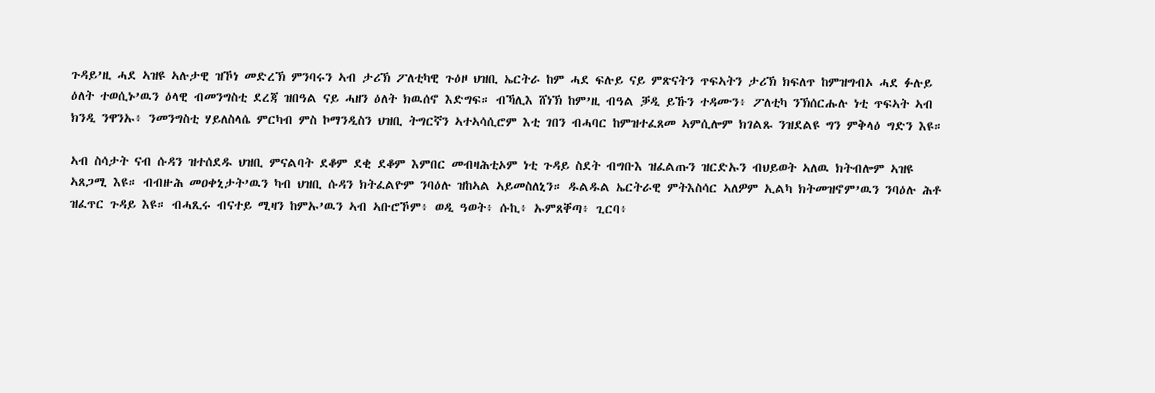ጉዳይ’ዚ ሓደ ኣዝዩ ኣሉታዊ ዝኾነ መድረኽ ምንባሩን ኣብ ታሪኽ ፖለቲካዊ ጉዕዞ ህዝቢ ኤርትራ ከም ሓደ ፍሉይ ናይ ምጽናትን ጥፍኣትን ታሪኽ ክፍለጥ ከምዝግብኦ ሓደ ፉሉይ ዕለት ተወሲኑ’ዉን ዕላዊ ብመንግስቲ ደረጃ ዝበዓል ናይ ሓዘን ዕለት ክዉሰኖ እድግፍ። ብኻሊእ ሸነኽ ከም’ዚ ብዓል ቓዲ ይኹን ተዳሙን፥ ፖለቲካ ንኽሰርሑሉ ነቲ ጥፍኣት ኣብ ክንዲ ንዋንኡ፥ ንመንግስቲ ሃይለስላሴ ምርካብ ምስ ኮማንዲስን ህዝቢ ትግርኛን ኣተኣሳሲሮም እቲ ገበን ብሓባር ከምዝተፈጸመ ኣምሲሎም ክገልጹ ንዝደልዩ ግን ምቅላዕ ግድን እዩ።

ኣብ ስሳታት ናብ ሱዳን ዝተሰደዱ ህዝቢ ምናልባት ደቆም ደቂ ደቆም እምበር መብዛሕቲኦም ነቲ ጉዳይ ስደት ብግቡእ ዝፈልጡን ዝርድኡን ብህይወት ኣለዉ ክትብሎም ኣዝዩ ኣጸጋሚ እዩ። ብብዙሕ መዐቀኒታት’ዉን ካብ ህዝቢ ሱዳን ክትፈልዮም ንባዕሉ ዝከኣል ኣይመስለኒን። ዱልዱል ኤርትራዊ ምትእስሳር ኣለዎም ኢልካ ክትመዝኖም’ዉን ንባዕሉ ሕቶ ዝፈጥር ጉዳይ እዩ። ብሓጺሩ ብናተይ ሚዛን ከምኡ’ዉን ኣብ ኣቡሮኾም፥ ወዲ ዓወት፥ ሱኪ፥ ኡምጸቐጣ፥ ጊርባ፥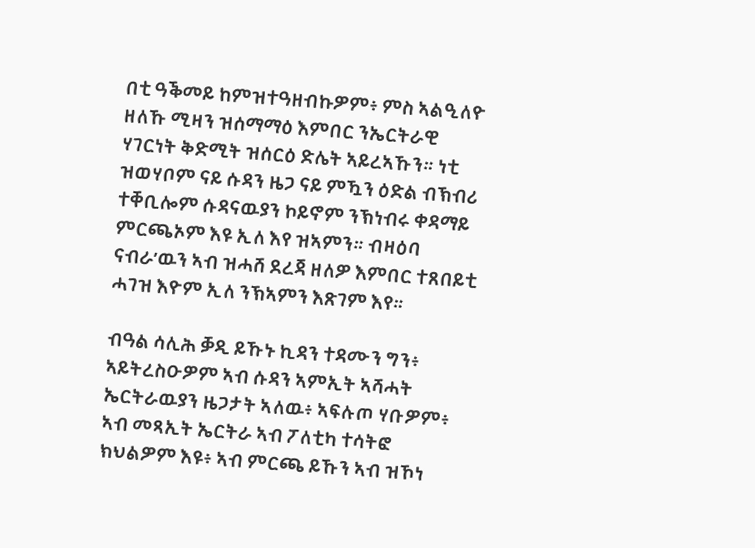በቲ ዓቕመይ ከምዝተዓዘብኩዎም፥ ምስ ኣልዒለዮ ዘለኹ ሚዛን ዝሰማማዕ እምበር ንኤርትራዊ ሃገርነት ቅድሚት ዝሰርዕ ድሌት ኣይረኣኹን። ነቲ ዝወሃቦም ናይ ሱዳን ዜጋ ናይ ምዃን ዕድል ብኽብሪ ተቐቢሎም ሱዳናዉያን ኮይኖም ንኽነብሩ ቀዳማይ ምርጫኦም እዩ ኢለ እየ ዝኣምን። ብዛዕባ ናብራ’ዉን ኣብ ዝሓሸ ደረጃ ዘለዎ እምበር ተጸበይቲ ሓገዝ እዮም ኢለ ንኽኣምን እጽገም እየ።

ብዓል ሳሊሕ ቓዲ ይኹኑ ኪዳን ተዳሙን ግን፥ ኣይትረስዑዎም ኣብ ሱዳን ኣምኢት ኣሻሓት ኤርትራዉያን ዜጋታት ኣለዉ፥ ኣፍሉጦ ሃቡዎም፥ ኣብ መጻኢት ኤርትራ ኣብ ፖለቲካ ተሳትፎ ክህልዎም እዩ፥ ኣብ ምርጫ ይኹን ኣብ ዝኾነ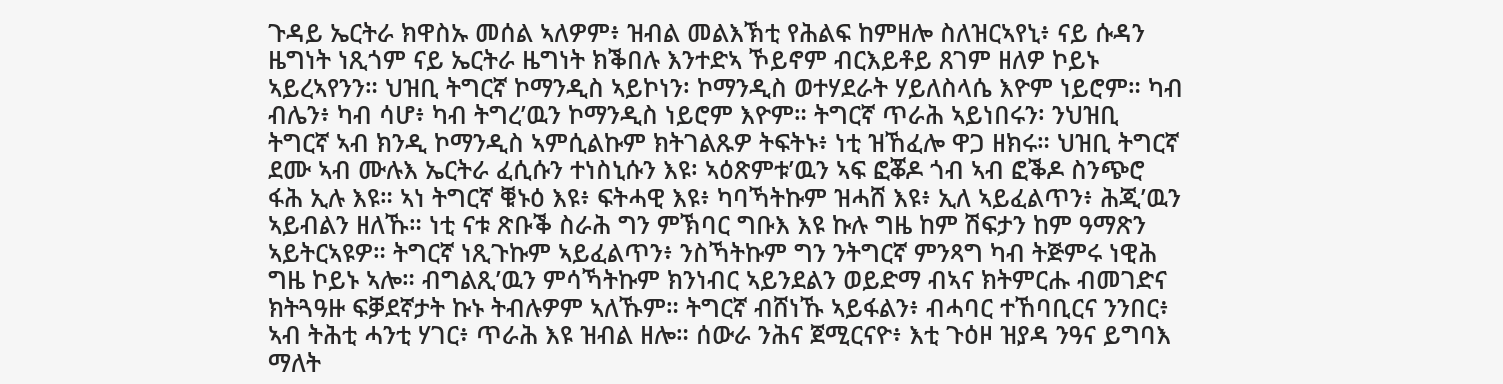ጉዳይ ኤርትራ ክዋስኡ መሰል ኣለዎም፥ ዝብል መልእኽቲ የሕልፍ ከምዘሎ ስለዝርኣየኒ፥ ናይ ሱዳን ዜግነት ነጺጎም ናይ ኤርትራ ዜግነት ክቕበሉ እንተድኣ ኾይኖም ብርእይቶይ ጸገም ዘለዎ ኮይኑ ኣይረኣየንን። ህዝቢ ትግርኛ ኮማንዲስ ኣይኮነን፡ ኮማንዲስ ወተሃደራት ሃይለስላሴ እዮም ነይሮም። ካብ ብሌን፥ ካብ ሳሆ፥ ካብ ትግረ’ዉን ኮማንዲስ ነይሮም እዮም። ትግርኛ ጥራሕ ኣይነበሩን፡ ንህዝቢ ትግርኛ ኣብ ክንዲ ኮማንዲስ ኣምሲልኩም ክትገልጹዎ ትፍትኑ፥ ነቲ ዝኸፈሎ ዋጋ ዘክሩ። ህዝቢ ትግርኛ ደሙ ኣብ ሙሉእ ኤርትራ ፈሲሱን ተነስኒሱን እዩ፡ ኣዕጽምቱ’ዉን ኣፍ ፎቖዶ ጎብ ኣብ ፎቕዶ ስንጭሮ ፋሕ ኢሉ እዩ። ኣነ ትግርኛ ቑኑዕ እዩ፥ ፍትሓዊ እዩ፥ ካባኻትኩም ዝሓሸ እዩ፥ ኢለ ኣይፈልጥን፥ ሕጂ’ዉን ኣይብልን ዘለኹ። ነቲ ናቱ ጽቡቕ ስራሕ ግን ምኽባር ግቡእ እዩ ኩሉ ግዜ ከም ሽፍታን ከም ዓማጽን ኣይትርኣዩዎ። ትግርኛ ነጺጉኩም ኣይፈልጥን፥ ንስኻትኩም ግን ንትግርኛ ምንጻግ ካብ ትጅምሩ ነዊሕ ግዜ ኮይኑ ኣሎ። ብግልጺ’ዉን ምሳኻትኩም ክንነብር ኣይንደልን ወይድማ ብኣና ክትምርሑ ብመገድና ክትጓዓዙ ፍቓደኛታት ኩኑ ትብሉዎም ኣለኹም። ትግርኛ ብሸነኹ ኣይፋልን፥ ብሓባር ተኸባቢርና ንንበር፥ ኣብ ትሕቲ ሓንቲ ሃገር፥ ጥራሕ እዩ ዝብል ዘሎ። ሰውራ ንሕና ጀሚርናዮ፥ እቲ ጉዕዞ ዝያዳ ንዓና ይግባእ ማለት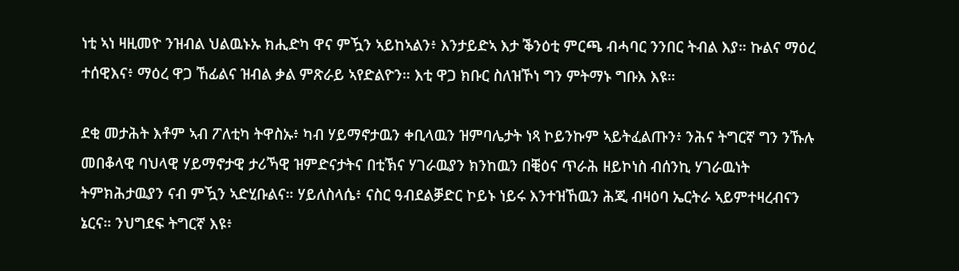ነቲ ኣነ ዛዚመዮ ንዝብል ህልዉኑኡ ክሒድካ ዋና ምዃን ኣይከኣልን፥ እንታይድኣ እታ ቕንዕቲ ምርጫ ብሓባር ንንበር ትብል እያ። ኩልና ማዕረ ተሰዊእና፥ ማዕረ ዋጋ ኸፊልና ዝብል ቃል ምጽራይ ኣየድልዮን። እቲ ዋጋ ክቡር ስለዝኾነ ግን ምትማኑ ግቡእ እዩ።

ደቂ መታሕት እቶም ኣብ ፖለቲካ ትዋስኡ፥ ካብ ሃይማኖታዉን ቀቢላዉን ዝምባሌታት ነጻ ኮይንኩም ኣይትፈልጡን፥ ንሕና ትግርኛ ግን ንኹሉ መበቆላዊ ባህላዊ ሃይማኖታዊ ታሪኻዊ ዝምድናታትና በቲኽና ሃገራዉያን ክንከዉን በቒዕና ጥራሕ ዘይኮነስ ብሰንኪ ሃገራዉነት ትምክሕታዉያን ናብ ምዃን ኣድሂቡልና። ሃይለስላሴ፥ ናስር ዓብደልቓድር ኮይኑ ነይሩ እንተዝኸዉን ሕጂ ብዛዕባ ኤርትራ ኣይምተዛረብናን ኔርና። ንህግደፍ ትግርኛ እዩ፥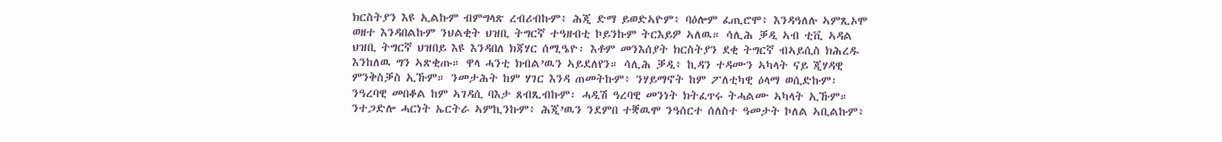ክርስትያን እዩ ኢልኩም ብምግላጽ ረብሪብኩም፥ ሕጂ ድማ ይወድኣዮም፥ ባዕሎም ፈጢሮሞ፥ እንዳዓለሉ ኣምጺኦሞ ወዘተ እንዳበልኩም ንህልቂት ህዝቢ ትግርኛ ተዓዘብቲ ኮይንኩም ትርእይዎ ኣለዉ። ሳሊሕ ቓዲ ኣብ ቲቪ ኣዳል ህዝቢ ትግርኛ ህዝበይ እዩ እንዳበለ ክጃሃር ሰሚዔዮ፡ እቶም መንእሰያት ክርስትያን ደቂ ትግርኛ ብኣይሲስ ክሕረዱ እንከለዉ ግን ኣጽቂጡ። ዋላ ሓንቲ ክብል’ዉን ኣይደለየን። ሳሊሕ ቓዲ፥ ኪዳን ተዳሙን ኣካላት ናይ ጂሃዳዊ ምንቅስቓስ ኢኹም። ንመታሕት ከም ሃገር እንዳ ጠመትኩም፥ ንሃይማኖት ከም ፖለቲካዊ ዕላማ ወሲድኩም፡ ንዓረባዊ መበቆል ከም ኣገዳሲ ባእታ ጸብጺብኩም፡ ሓዲሽ ዓረባዊ መንነት ክትፈጥሩ ትሓልሙ ኣካላት ኢኹም። ንተጋድሎ ሓርነት ኤርትራ ኣምኪንኩም፥ ሕጂ’ዉን ንደምበ ተቛዉሞ ንዓሰርተ ሰለስተ ዓመታት ኮለል ኣቢልኩም፥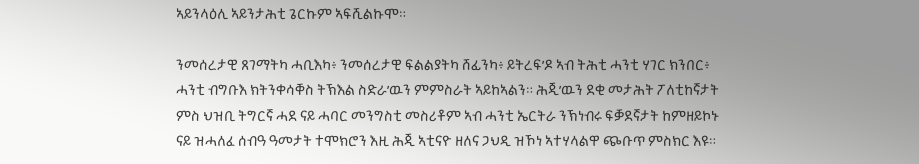ኣይንላዕሊ ኣይንታሕቲ ጌርኩም ኣፍሺልኩሞ።

ንመሰረታዊ ጸገማትካ ሓቢእካ፥ ንመሰረታዊ ፍልልያትካ ሸፊንካ፥ ይትረፍ’ዶ ኣብ ትሕቲ ሓንቲ ሃገር ክንበር፥ ሓንቲ ብግቡእ ክትንቀሳቐስ ትኽእል ስድራ’ዉን ምምስራት ኣይከኣልን። ሕጂ’ዉን ደቂ መታሕት ፖለቲከኛታት ምስ ህዝቢ ትግርኛ ሓደ ናይ ሓባር መንግስቲ መስሪቶም ኣብ ሓንቲ ኤርትራ ንኽነብሩ ፍቓደኛታት ከምዘይኮኑ ናይ ዝሓለፈ ሰብዓ ዓመታት ተሞክሮን እዚ ሕጂ ኣቲናዮ ዘለና ጋህዲ ዝኾነ ኣተሃላልዋ ጭቡጥ ምስክር እዩ።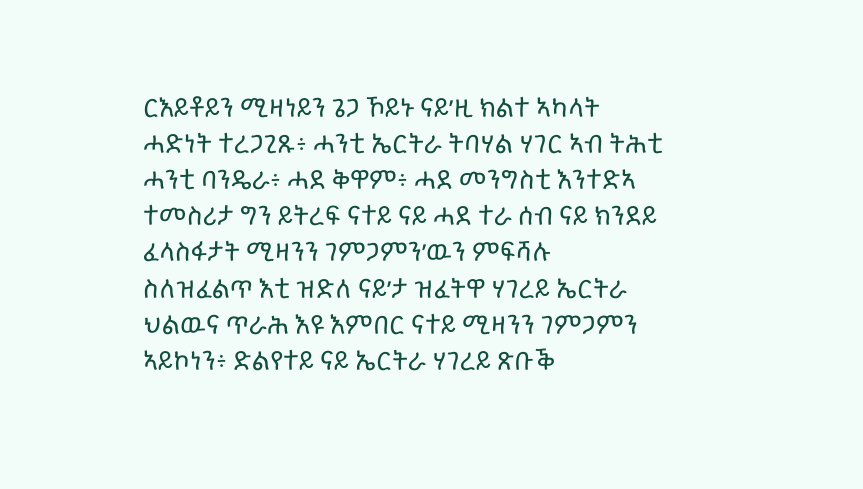ርእይቶይን ሚዛነይን ጌጋ ኾይኑ ናይ’ዚ ክልተ ኣካላት ሓድነት ተረጋጊጹ፥ ሓንቲ ኤርትራ ትባሃል ሃገር ኣብ ትሕቲ ሓንቲ ባንዴራ፥ ሓደ ቅዋም፥ ሓደ መንግስቲ እንተድኣ ተመስሪታ ግን ይትረፍ ናተይ ናይ ሓደ ተራ ሰብ ናይ ክንደይ ፈላስፋታት ሚዛንን ገምጋምን’ዉን ምፍሻሉ ስለዝፈልጥ እቲ ዝድለ ናይ’ታ ዝፈትዋ ሃገረይ ኤርትራ ህልዉና ጥራሕ እዩ እምበር ናተይ ሚዛንን ገምጋምን ኣይኮነን፥ ድልየተይ ናይ ኤርትራ ሃገረይ ጽቡቕ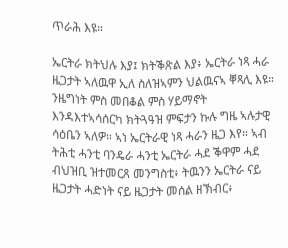ጥራሕ እዩ።

ኤርትራ ክትህሉ እያ፤ ክትቕጽል እያ፥ ኤርትራ ነጻ ሓራ ዜጋታት ኣለዉዋ ኢለ ስለዝኣምን ህልዉናኣ ቐጻሊ እዩ። ንዜግነት ምስ መበቆል ምስ ሃይማኖት እንዳእተኣሳሰርካ ክትጓዓዝ ምፍታን ኩሉ ግዜ ኣሉታዊ ሳዕቤን ኣለዎ። ኣነ ኤርትራዊ ነጻ ሓራን ዜጋ እየ። ኣብ ትሕቲ ሓንቲ ባንዴራ ሓንቲ ኤርትራ ሓደ ቕዋም ሓደ ብህዝቢ ዝተመርጸ መንግስቲ፥ ትዉንን ኤርትራ ናይ ዜጋታት ሓድነት ናይ ዜጋታት መሰል ዘኽብር፥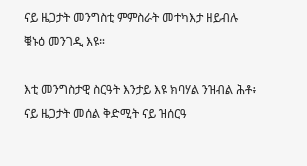ናይ ዜጋታት መንግስቲ ምምስራት መተካእታ ዘይብሉ ቑኑዕ መንገዲ እዩ።

እቲ መንግስታዊ ስርዓት እንታይ እዩ ክባሃል ንዝብል ሕቶ፥ ናይ ዜጋታት መሰል ቅድሚት ናይ ዝሰርዓ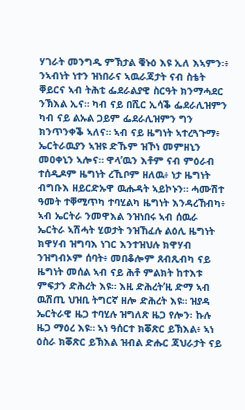ሃገራት መንግዲ ምኽታል ቑኑዕ እዩ ኢለ እኣምን፡፥ ንኣብነት ነተን ዝነበራና ኣዉራጃታት ናብ ስቴት ቐይርና ኣብ ትሕቲ ፌደራልያዊ ስርዓት ክንማሓደር ንኽእል ኢና። ካብ ናይ በሺር ኢሳቕ ፌደራሊዝምን ካብ ናይ ልኡል ጋይም ፌደራሊዝምን ግን ክንጥንቀቕ ኣለና። ኣብ ናይ ዜግነት ኣተረጓጉማ፥ ኤርትራዉያን ኣዝዩ ድኹም ዝኾነ መምዘኒን መዐቀኒን ኣሎና። ዋላ’ዉን እቶም ናብ ምዕራብ ተሰዲዶም ዜግነት ረኺቦም ዘለዉ፥ ነታ ዜግነት ብግቡእ ዘይርድኡዋ ዉሑዳት ኣይኮኑን። ሓሙሽተ ዓመት ተቐሚጥካ ተባሂልካ ዜግነት እንዳረኸብካ፥ ኣብ ኤርትራ ንመዋእል ንዝነበሩ ኣብ ሰዉራ ኤርትራ ኣሽሓት ሂወታት ንዝኸፈሉ ልዕሊ ዜግነት ክዋሃብ ዝግባእ ነገር እንተዝህሉ ክዋሃብ ንዝግብኦም ሰባት፥ መበቆሎም ጸብጺብካ ናይ ዜግነት መሰል ኣብ ናይ ሕቶ ምልክት ከተእቱ ምፍታን ድሕረት እዩ። እዚ ድሕረት’ዚ ድማ ኣብ ዉሽጢ ህዝቢ ትግርኛ ዘሎ ድሕረት እዩ። ዝያዳ ኤርትራዊ ዜጋ ተባሂሉ ዝግለጽ ዜጋ የሎን፡ ኩሉ ዜጋ ማዕረ እዩ። ኣነ ዓሰርተ ክቖጽር ይኽእል፥ ኣነ ዕስራ ክቖጽር ይኽእል ዝብል ድሑር ጃህራታት ናይ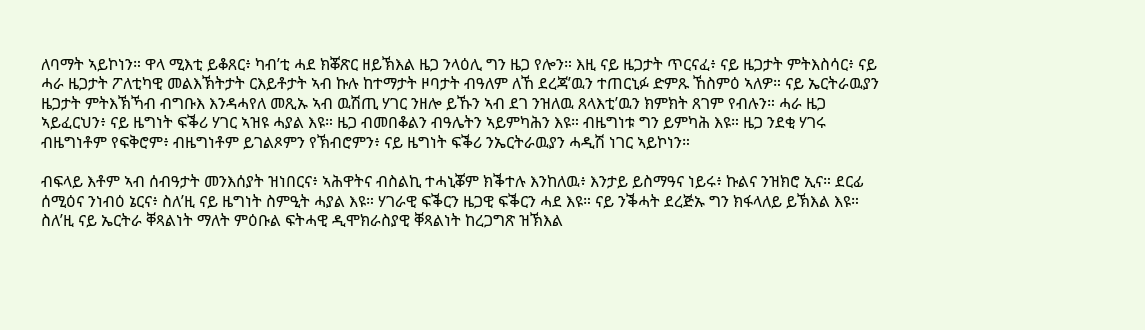ለባማት ኣይኮነን። ዋላ ሚእቲ ይቆጸር፥ ካብ’ቲ ሓደ ክቖጽር ዘይኽእል ዜጋ ንላዕሊ ግን ዜጋ የሎን። እዚ ናይ ዜጋታት ጥርናፈ፥ ናይ ዜጋታት ምትእስሳር፥ ናይ ሓራ ዜጋታት ፖለቲካዊ መልእኽትታት ርእይቶታት ኣብ ኩሉ ከተማታት ዞባታት ብዓለም ለኸ ደረጃ’ዉን ተጠርኒፉ ድምጹ ኸስምዕ ኣለዎ። ናይ ኤርትራዉያን ዜጋታት ምትእኽኻብ ብግቡእ እንዳሓየለ መጺኡ ኣብ ዉሽጢ ሃገር ንዘሎ ይኹን ኣብ ደገ ንዝለዉ ጸላእቲ’ዉን ክምክት ጸገም የብሉን። ሓራ ዜጋ ኣይፈርህን፥ ናይ ዜግነት ፍቕሪ ሃገር ኣዝዩ ሓያል እዩ። ዜጋ ብመበቆልን ብዓሌትን ኣይምካሕን እዩ። ብዜግነቱ ግን ይምካሕ እዩ። ዜጋ ንደቂ ሃገሩ ብዜግነቶም የፍቅሮም፥ ብዜግነቶም ይገልጾምን የኽብሮምን፥ ናይ ዜግነት ፍቕሪ ንኤርትራዉያን ሓዲሽ ነገር ኣይኮነን።

ብፍላይ እቶም ኣብ ሰብዓታት መንእሰያት ዝነበርና፥ ኣሕዋትና ብስልኪ ተሓኒቖም ክቕተሉ እንከለዉ፥ እንታይ ይስማዓና ነይሩ፥ ኩልና ንዝክሮ ኢና። ደርፊ ሰሚዕና ንነብዕ ኔርና፥ ስለ’ዚ ናይ ዜግነት ስምዒት ሓያል እዩ። ሃገራዊ ፍቕርን ዜጋዊ ፍቕርን ሓደ እዩ። ናይ ንቕሓት ደረጅኡ ግን ክፋላለይ ይኽእል እዩ። ስለ’ዚ ናይ ኤርትራ ቐጻልነት ማለት ምዕቡል ፍትሓዊ ዲሞክራስያዊ ቐጻልነት ከረጋግጽ ዝኽእል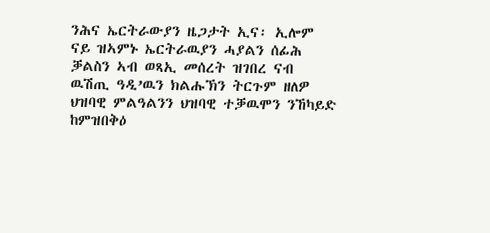ንሕና ኤርትራውያን ዜጋታት ኢና፡ ኢሎም ናይ ዝኣምኑ ኤርትራዉያን ሓያልን ሰፊሕ ቓልስን ኣብ ወጻኢ መሰረት ዝገበረ ናብ ዉሽጢ ዓዲ’ዉን ክልሑኽን ትርጉም ዘለዎ ህዝባዊ ምልዓልንን ህዝባዊ ተቓዉሞን ንኸካይድ ከምዝበቅዕ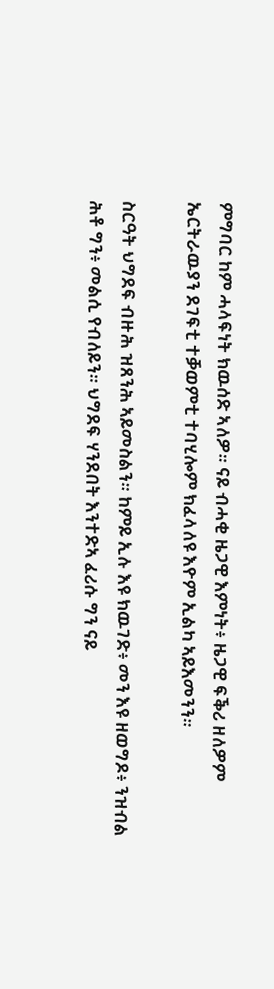ምግባር ከም ሓላፍነት ክዉሰድ ኣለዎ። ናይ ብሓቂ ዜጋዊ እምነት፥ ዜጋዊ ፍቕሪ ዘለዎም ኤርትራዉያን ደገፍቲ ተቓወምቲ ተባሂሎም ክፈላለዩ እዮም ኢልካ ኣይእመንን።

ስርዓት ህግደፍ ብዙሕ ዝጸንሕ ኣይመስልን። ከምይ ኢሉ እዩ ክዉገድ፥ መን እዩ ዘወግዶ፥ ንዝብል ሕቶ ግን፥ መልሲ የብለይን። ህግደፍ ሃንደበት እንተድኣ ፈሪሱ ግን ናይ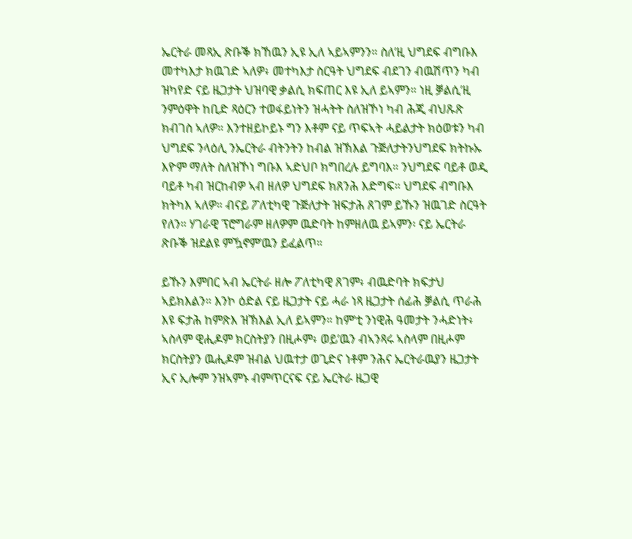ኤርትራ መጻኢ ጽቡቕ ክኸዉን ኢዩ ኢለ ኣይኣምንን። ስለ’ዚ ህግደፍ ብግቡእ መተካእታ ክዉገድ ኣለዎ፥ መተካእታ ስርዓት ህግደፍ ብደገን ብዉሽጥን ካብ ዝካየድ ናይ ዜጋታት ህዝባዊ ቃልሲ ክፍጠር እዩ ኢለ ይኣምን። ነዚ ቓልሲ’ዚ ንምዕዋት ከቢድ ጻዕርን ተወፋይነትን ዝሓትት ስለዝኾነ ካብ ሕጂ ብህጹጽ ክብገስ ኣለዎ። እንተዘይኮይኑ ግን እቶም ናይ ጥፍኣት ሓይልታት ክዕወቱን ካብ ህግደፍ ንላዕሊ ንኤርትራ ብትንትን ከብል ዝኽእል ጉጅለታትንህግደፍ ክትኩኡ እዮም ማለት ስለዝኾነ ግቡእ ኣድህቦ ክግበረሉ ይግባእ። ንህግደፍ ባይቶ ወዲ ባይቶ ካብ ዝርከብዎ ኣብ ዘለዎ ህግደፍ ክጸንሕ እድግፍ። ህግደፍ ብግቡእ ክትካእ ኣለዎ። ብናይ ፖለቲካዊ ጉጅለታት ዝፍታሕ ጸገም ይኹን ዝዉገድ ስርዓት የለን። ሃገራዊ ፕሮግራም ዘለዎም ዉድባት ከምዘለዉ ይኣምን፡ ናይ ኤርትራ ጽቡቕ ዝደልዩ ምዃኖም’ዉን ይፈልጥ።

ይኹን እምበር ኣብ ኤርትራ ዘሎ ፖለቲካዊ ጸገም፥ ብዉድባት ክፍታህ ኣይክእልን። እንኮ ዕድል ናይ ዜጋታት ናይ ሓራ ነጻ ዜጋታት ሰፊሕ ቓልሲ ጥራሕ እዩ ፍታሕ ከምጽእ ዝኽእል ኢለ ይኣምን። ከም’ቲ ንነዊሕ ዓመታት ንሓድነት፥ ኣስላም ዊሒዶም ክርስትያን በዚሖም፥ ወይ’ዉን ብኣንጻሩ ኣስላም በዚሖም ክርስትያን ዉሒዶም ዝብል ህዉተታ ወጊድና ነቶም ንሕና ኤርትራዉያን ዜጋታት ኢና ኢሎም ንዝኣምኑ ብምጥርናፍ ናይ ኤርትራ ዜጋዊ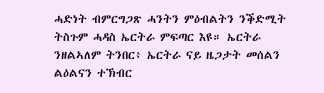ሓድነት ብምርግጋጽ ሓንትን ምዕብልትን ንቕድሚት ትስጉም ሓዳስ ኤርትራ ምፍጣር እዩ። ኤርትራ ንዘልኣለም ትንበር፥ ኤርትራ ናይ ዜጋታት መሰልን ልዕልናን ተኽብር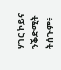ሃገር ኮይና ንቕድሚት ትሰጉም፥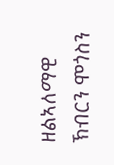ዘልኣለማዊ ኽብርን ሞጎስን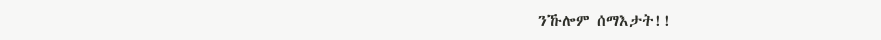ንኹሎም ሰማእታት!!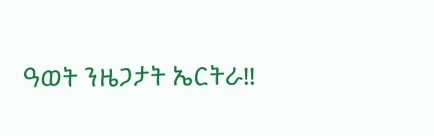ዓወት ንዜጋታት ኤርትራ!!